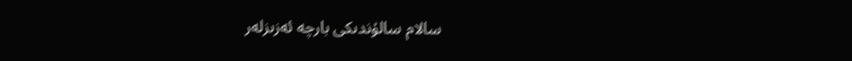سالام سالۇندىكى بارچە ئەزىزلەر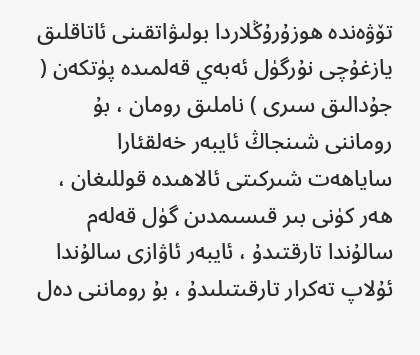تۆۋەندە ھوزۇرۇڭلاردا بولىۋاتقىنى ئاتاقلىق يازغۇچى نۇرگۈل ئەبەي قەلمىدە پۈتكەن ( جۇدالىق سىرى ) ناملىق رومان ، بۇ روماننى شىنجاڭ ئايبەر خەلقئارا ساياھەت شىركىتى ئالاھىدە قوللىغان ، ھەر كۈنى بىر قىسىمدىن گۈل قەلەم سالۇندا تارقتىدۇ ، ئايبەر ئاۋازى سالۇندا ئۇلاپ تەكرار تارقىتىلىدۇ ، بۇ روماننى دەل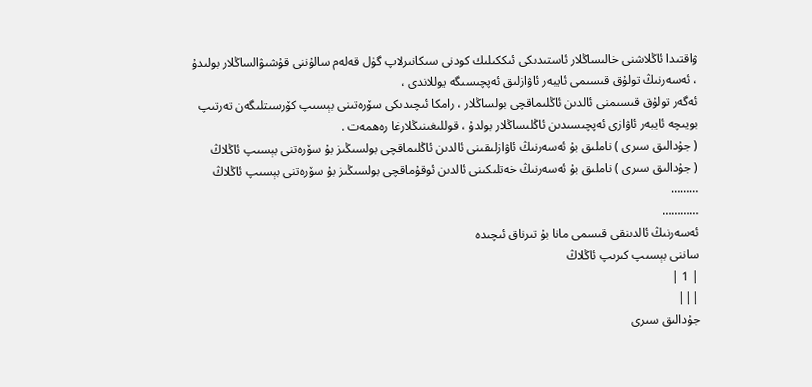ۋاقتىدا ئاڭلاشنى خالىساڭلار ئاستىدىكى ئىككىلىك كودنى سىكانىرلاپ گۈل قەلەم سالۇننى قۇشىۋالساڭلار بولىدۇ ، ئەسەرنىڭ تولۇق قىسىمى ئايبەر ئاۋازلىق ئەپچىسىگە يوللاندى ،
ئەگەر تولۇق قىسىمنى ئالدىن ئاڭلىماقچى بولساڭلار ، رامكا ئىچىدىكى سۆرەتىنى بېسىپ كۆرسىتلىگەن تەرتىپ بويىچە ئايبەر ئاۋازى ئەپچىسىدىن ئاڭلىساڭلار بولدۇ ، قوللىغىنىڭلارغا رەھمەت .
( جۇدالىق سىرى ) ناملىق بۇ ئەسەرنىڭ ئاۋازلىقىنى ئالدىن ئاڭلىماقچى بولسىڭىز بۇ سۆرەتنى بېسىپ ئاڭلاڭ
( جۇدالىق سىرى ) ناملىق بۇ ئەسەرنىڭ خەتلىكىنى ئالدىن ئوقۇماقچى بولسىڭىز بۇ سۆرەتنى بېسىپ ئاڭلاڭ
………
…………
ئەسەرنىڭ ئالدىنقى قىسمى مانا بۇ تىرناق ئىچىدە
ساننى بېسىپ كىرىپ ئاڭلاڭ
| 1 |
|||
جۇدالىق سىرى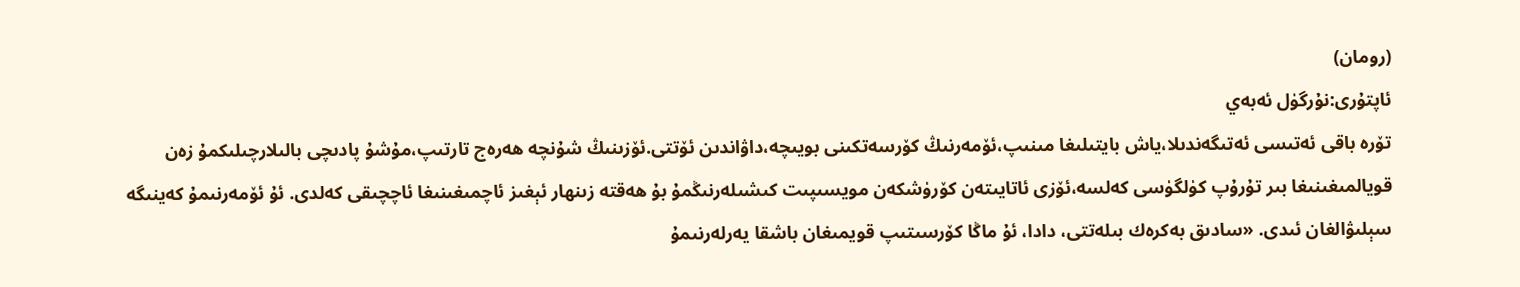(رومان)
ئاپتۇرى:نۇرگۈل ئەبەي
تۆرە باقى ئەتىسى ئەتىگەندىلا،ياش بايتىلىغا مىنىپ،ئۆمەرنىڭ كۆرسەتكىنى بويىچە،داۋاندىن ئۆتتى.ئۆزىنىڭ شۇنچە ھەرەج تارتىپ،مۇشۇ پادىچى بالىلارچىلىكمۇ زەن قويالمىغىنىغا بىر تۇرۇپ كۈلگۈسى كەلسە،ئۆزى ئاتايىتەن كۆرۈشكەن مويسىپىت كىشىلەرنىڭمۇ بۇ ھەقتە زىنھار ئېغىز ئاچمىغىنىغا ئاچچىقى كەلدى. ئۇ ئۆمەرنىمۇ كەينىگە سېلىۋالغان ئىدى. «سادىق بەكرەك بىلەتتى، دادا، ئۇ ماڭا كۆرسىتىپ قويمىغان باشقا يەرلەرنىمۇ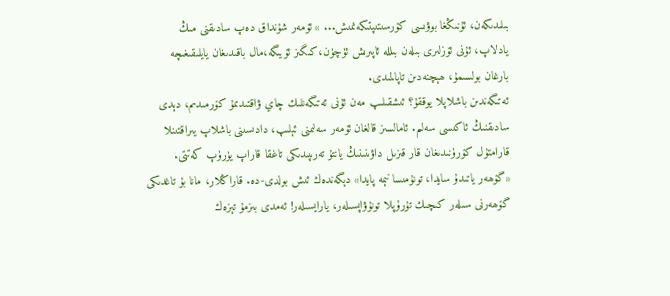بىلىدىكەن، ئۇنىڭغا بوۋىسى كۆرسىتىپتىكەنمىش... » ئۆمەر شۇنداق دەپ سادىقنى مىڭ يادلاپ، ئۇنى ئۆزلىرى بىلەن بىللە ئاپىرىش ئۈچۈن،كىگىز ئۆيىگە،مال باقىدىغان يايلىقىغىچە بارغان بولسىمۇ، ھېچنەدىن تاپالمىدى.
ئەتىگەندىن باشلاپلا يوققۇ؟ ئىشقىلىپ مەن ئۇنى ئەتىگەنلىك چاي ۋاقتىدىمۇ كۆرمىدىم، دېدى سادىقنىڭ ئاكىسى سەلىم. ئامالسىز قالغان ئۆمەر سەلىمنى ئېلىپ، دادىسىنى باشلاپ يىراقتىنلا قارامتۇل كۆرۈنىدىغان قار قىزىل داۋىنىنىڭ يانتۇ تەرىپىدىكى تاغقا قاراپ يۈرۈپ كەتتى.
«گۆھەر ياتىدۇ سايدا، تونۇمىسا نېمە پايدا» دېگەندەك ئىش بولدى-دە. قاراڭلار، مانا بۇ تاغدىكى گۆھەرنى سىلەر كىچىك تۇرۇپلا تونۇۋاپسىلەر، يارايسىلەر! ئەمدى بىزمۇ تېزەك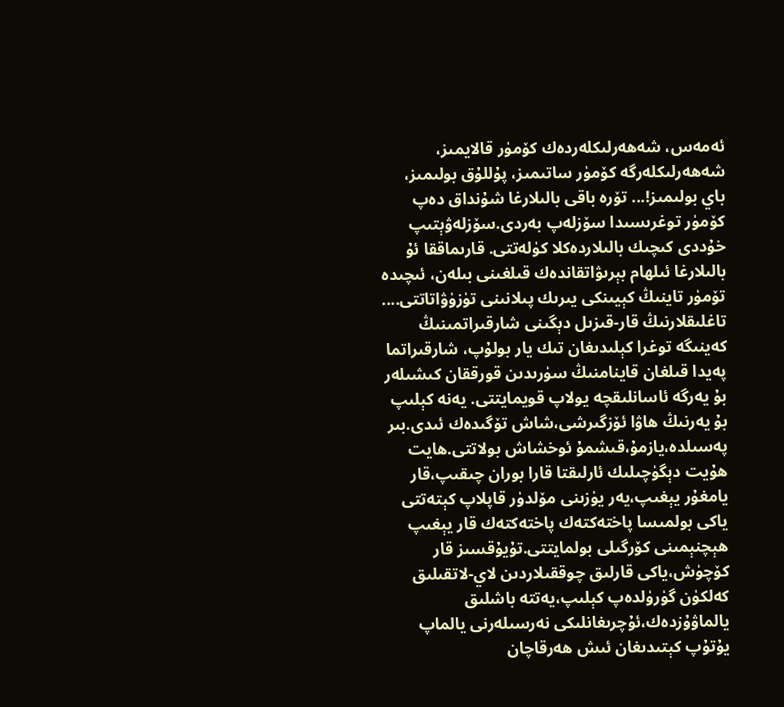ئەمەس، شەھەرلىكلەردەك كۆمۈر قالايمىز، شەھەرلىكلەرگە كۆمۈر ساتىمىز، پۇللۇق بولىمىز، باي بولىمىز!... تۆرە باقى بالىلارغا شۇنداق دەپ كۆمۈر توغرىسىدا سۆزلەپ بەردى.سۆزلەۋېتىپ خۇددى كىچىك بالىلاردەكلا كۈلەتتى. قارىماققا ئۇ بالىلارغا ئىلھام بېرىۋاتقاندەك قىلغىنى بىلەن، ئىچىدە تۆمۈر تاينىڭ كېيىنكى يىرىك پىلانىنى تۈزۈۋاتاتتى....
تاغلىقلارنىڭ قار-قىزىل دېگىنى شارقىراتمىنىڭ كەينىگە توغرا كېلىدىغان تىك يار بولۇپ، شارقىراتما پەيدا قىلغان قاينامنىڭ سۈرىدىن قورققان كىشىلەر بۇ يەرگە ئاسانلىقچە يولاپ قويمايتتى. يەنە كېلىپ بۇ يەرنىڭ ھاۋا ئۆزگىرشى،شاش تۆگىدەك ئىدى.بىر پەسىلدە،يازمۇ،قىشمۇ ئوخشاش بولاتتى.ھايت ھۇيت دېگۈچىلىك ئارلىقتا قارا بوران چىقىپ،قار يامغۇر يېغىپ،يەر يۈزىنى مۆلدۈر قاپلاپ كېتەتتى ياكى بولمىسا پاختەكتەك پاختەكتەك قار يېغىپ ھېچنېمىنى كۆرگىلى بولمايتتى.تۇيۇقسىز قار كۆچۈش،ياكى قارلىق چوققىلاردىن لاي-لاتقىلىق كەلكۈن گۈرۈلدەپ كېلىپ،يەتتە باشلىق يالماۋۇزدەك،ئۇچرىغانلىكى نەرسىلەرنى يالماپ يۇتۇپ كېتىدىغان ئىش ھەرقاچان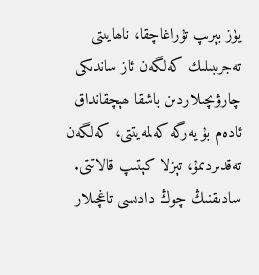يۈز بېرىپ تۇراغاچقا، ناھايىتى تەجرىبىلىك كەلگەن ئاز ساندىكى چارۋىچىلاردىن باشقا ھېچقانداق ئادەم بۇ يەرگە كەلمەيتتى، كەلگەن تەقدىردىمۇ، تېزلا كېتىپ قالاتتى. سادىقنىڭ چوڭ دادىسى تاغچىلار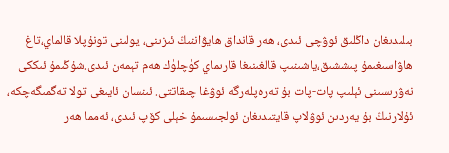بىلىدىغان داڭلىق ئوۋچى ئىدى، ھەر قانداق ھايۋاننىڭ ئىزىنى، يولىنى تونۇپلا قالماي،تاغ ھاۋاسىغىمۇ پىششىق،ياشىنىپ قالغىنىغا قارىماي كۈچلۈك ھەم تېمەن ئىدى.شۇڭىمۇ ئىككى نەۋرىسىنى ئېلىپ پات-پات بۇ تەرەپلەرگە ئوۋغا چىقاتتى. ئىنسان ئايىغى تولا تەگمىگەچكە، ئۇلارنىڭ بۇ يەردىن ئوۋلاپ قايتىدىغان ئولجىسىمۇ خېلى كۆپ ئىدى، ئەمما ھەر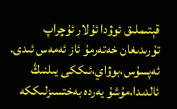قېتىملىق ئوۋدا ئۇلار ئۇچراپ تۇرىدىغان خەتەرمۇ ئاز ئەمەس ئىدى.
ئەپسۇس،بوۋاي،ئىككى يىلنىڭ ئالدىدا،مۇشۇ يەردە بەختسىزلىككە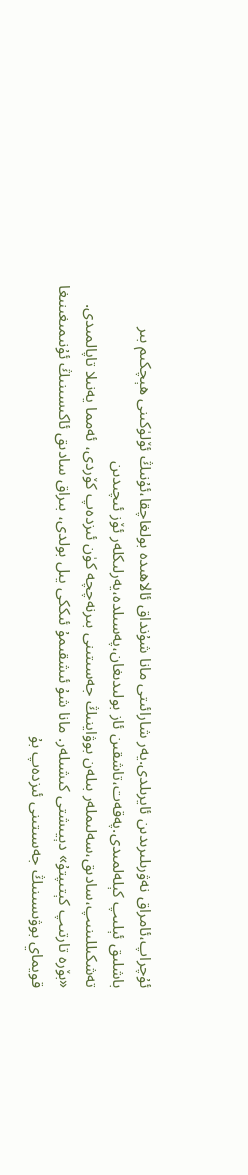ئۇچراپ،ئامراق نەۋرىلىرىدىن ئايرىلدى.يەر شارائىتى مانا شۇنداق ئالاھىدە بولغاچقا،ئۇنىڭ ئۆلۈكىنى ھېچكىم بىر باشلىق ئېلىپ كېلەلمىدى.پەقەت،تاشقىن ئاز بولىدىغان،پەسىلدە،يەرلىكلەر ئۆز ئىچىدىن تەشكىللىنىپ،سادىق،سەلىملەر بىلەن بوۋاينىڭ جەسىتىنى بىرنەچچە كۈن ئىزدەپ كۆردى، ئەمما يەنىلا تاپالمىدى. «بۆرە تارتىپ كېتىپتۇ» دېيىشتى كىشىلەر. مانا شۇ ئىشقىمۇ ئىككى يىل بولدى، بىراق سادىق ئاكىسىنىڭ ئۇنىمىغىنىغا قويماي بوۋىسىنىڭ جەسىتىنى ئىزدەپ بۇ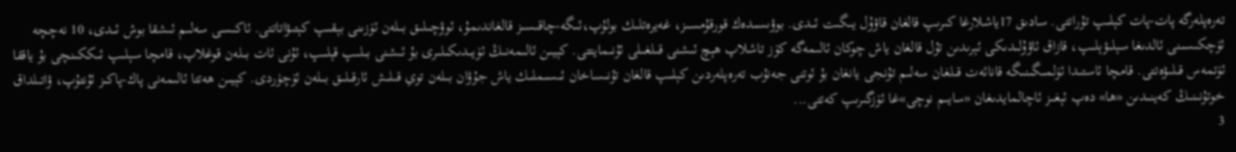تەرەپلەرگە پات-پات كېلىپ تۇراتتى. سادىق 17ياشلارغا كىرىپ قالغان قاۋۇل يىگىت ئىدى. بوۋىسىدەك قورقۇمسىز، غەيرەتلىك بولۇپ،ئىگە-چاقىسىز قالغاندىمۇ، ئوۋچىلىق بىلەن ئۆزىنى بېقىپ كېتىۋاتاتتى. ئاكىسى سەلىم ئىشقا بوش ئىدى، 10 نەچچە ئۆچكىسىنى ئالدىغا سېلىۋېلىپ، قازاق ئاۋۇلىدىكى ئېرىدىن تۇل قالغان ياش چوكان ئالىمەگە كۆز تاشلاپ ھېچ ئىشنى قىلغىلى ئۇنىمايتتى. كېيىن ئالىمەنىڭ ئۆيىدىكىلىرى بۇ ئىشنى بىلىپ قېلىپ، ئۇنى ئات بىلەن قوغلاپ، قامچا سېلىپ ئىككىنچى بۇ ياققا ئۆتمەس قىلىۋەتتى. قامچا ئاستىدا ئۆلمىگىنىگە قانائەت قىلغان سەلىم تۇنجى يانغان بۇ ئوتنى جەنۇب تەرەپلەردىن كېلىپ قالغان تۇنىساخان ئىسىملىك ياش جۇۋان بىلەن توي قىلىش ئارقىلىق بىلەن ئۆچۈردى. كېيىن ھەتتا ئالىمەنى پاك-پاكىز ئۇنتۇپ، ۋاتىلداق خوتۇنىنىڭ كەينىدىن «ھا» دەپ ئېغىز ئاچالمايدىغان «سايىم نوچى»غا ئۆزگىرىپ كەتتى...
3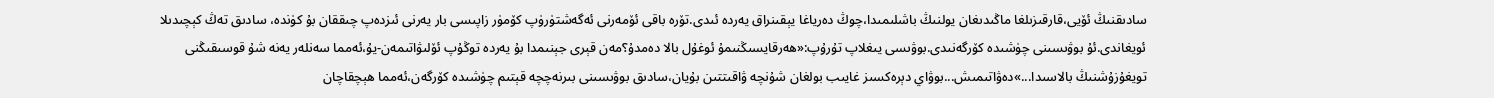سادىقنىڭ ئۆيى،قارقىزىلغا ماڭىدىغان يولنىڭ باشلىمىدا،چوڭ دەرياغا يېقىنراق يەردە ئىدى.تۆرە باقى ئۆمەرنى ئەگەشتۈرۈپ كۆمۈر زاپىسى بار يەرنى ئىزدەپ چىققان بۇ كۈندە، سادىق تەڭ كېچىدىلا ئويغاندى.ئۇ بوۋىسىنى چۈشىدە كۆرگەنىدى.بوۋىسى يىغلاپ تۇرۇپ:«ھەرقايسىڭنىمۇ ئوغۇل بالا دەمدۇ؟مەن قېرى جېنىمدا بۇ يەردە توڭۇپ ئۆلىۋاتىمەن-يۇ،ئەمما سەنلەر يەنە شۇ قوسىقىڭنى تويغۇزۇشنىڭ بالاسىدا...»دەۋاتىمىش...بوۋاي دېرەكسىز غايىب بولغان شۇنچە ۋاقىتتىن بۇيان،سادىق بوۋىسىنى بىرنەچچە قېتىم چۈشىدە كۆرگەن،ئەمما ھېچقاچان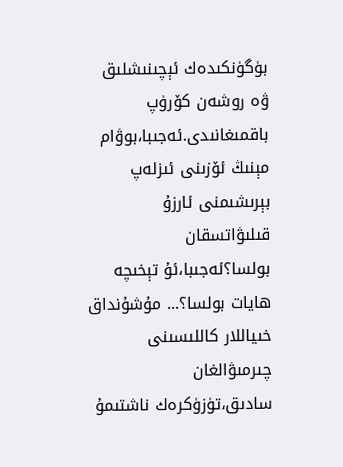بۈگۈنكىدەك ئېچىنىشلىق ۋە روشەن كۆرۈپ باقمىغانىدى.ئەجىبا،بوۋام مېنىڭ ئۆزىنى ئىزلەپ بېرىشىمنى ئارزۇ قىلىۋاتسقان بولسا؟ئەجىبا،ئۇ تېخىچە ھايات بولسا؟... مۇشۇنداق خىياللار كاللىسىنى چىرمىۋالغان سادىق،تۈزۈكرەك ناشتىمۇ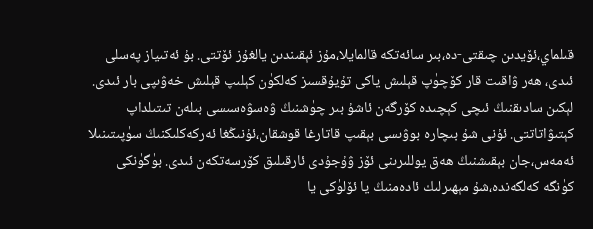قىلماي،ئۆيدىن چىقتى-دە،بىر سائەتكە قالمايلا،مۇز ئېقىندىن يالغۇز ئۆتتى. بۇ ئەتىياز پەسلى ئىدى، ھەر ۋاقىت قار كۆچۈپ قېلىش ياكى تۇيۇقسىز كەلكۈن كېلىپ قېلىش خەۋىپى بار ئىدى. لېكىن سادىقنىڭ ئىچى كېچىدە كۆرگەن ئاشۇ بىر چۈشنىڭ ۋەسۋەسىسى بىلەن تىتىلداپ كېتىۋاتاتتى. ئۇنى شۇ بىچارە بوۋىسى بېقىپ قاتارغا قوشقان،ئۇنىڭغا ئەركەكلىكنىڭ سۈپىتىنىلا ئەمەس،جان بېقىشنىڭ ھەق يوللىرىنى ئۆز ۋۇجۇدى ئارقىلىق كۆرسەتكەن ئىدى. بۈگۈنكى كۈنگە كەلگەندە،شۇ مېھىرلىك ئادەمنىڭ يا ئۆلۈكى يا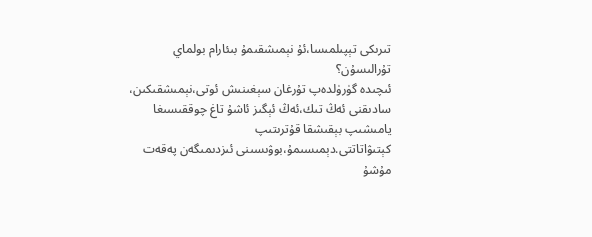تىرىكى تېپىلمىسا،ئۇ نېمىشقىمۇ بىئارام بولماي تۇرالىسۇن؟
ئىچىدە گۈرۈلدەپ تۇرغان سېغىنىش ئوتى،نېمىشقىكىن، سادىقنى ئەڭ تىك،ئەڭ ئېگىز ئاشۇ تاغ چوققىسىغا يامىشىپ بېقىشقا قۇترىتىپ كېتىۋاتاتتى.دېمىسىمۇ،بوۋىسىنى ئىزدىمىگەن پەقەت مۇشۇ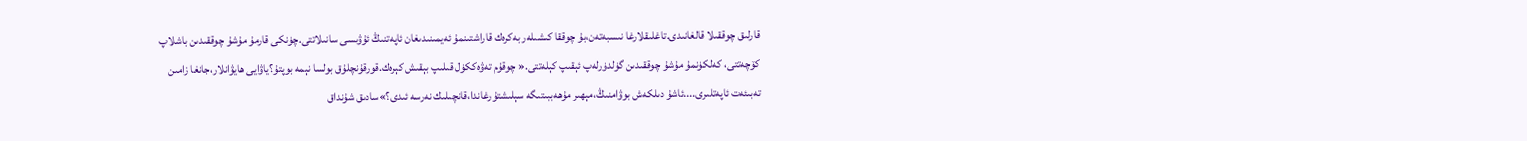قارلىق چوققىلا قالغانىدى.تاغلىقلارغا نىسبەتەن،بۇ چوققا كىشىلەر بەكرەك قاراشتىنمۇ ئەيمىنىدىغان ئاپەتنىڭ ئۇۋىسى سانىلاتتى.چۈنكى قارمۇ مۇشۇ چوققىدىن باشلاپ كۆچەتتى، كەلكۈنمۇ مۇشۇ چوققىدىن گۈلدۈرلەپ ئېقىپ كېلەتتى.« چوقۇم تەۋەككۈل قىلىپ بېقىش كېرەك.قورقۇنچلۇق بولسا نېمە بوپتۇ؟ياۋايى ھايۋانلار،جانغا زامىن تەبىئەت ئاپەتلىرى....ئاشۇ دىلكەش بوۋامنىڭ،مېھىر مۇھەببىتىگە سېلىشتۇرغاندا،قانچىلىك نەرسە ئىدى؟»سادىق شۇنداق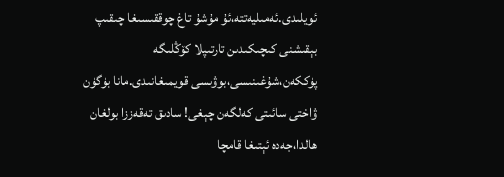ئويلىدى.ئەمىليەتتە،ئۇ مۇشۇ تاغ چوققىسىغا چىقىپ بېقىشنى كىچىكىدىن تارتىپلا كۆڭلىگە پۈككەن،شۇغىنىسى،بوۋىسى قويمىغانىدى.مانا بۈگۈن ۋاختى سائىتى كەلگەن چېغى! سادىق تەقەززا بولغان ھالدا،جەدە ئېتىغا قامچا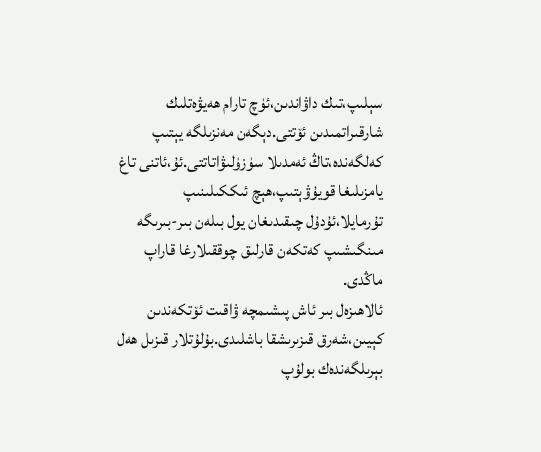سېلىپ،تىك داۋاندىن،ئۈچ تارام ھەيۋەتلىك شارقىراتمىدىن ئۆتتى.دېگەن مەنزىلگە يېتىپ كەلگەندە،تاڭ ئەمدىلا سۈزۈلىۋاتاتتى.ئۇ،ئاتنى تاغ يامزىلىغا قويۇۋېتىپ،ھېچ ئىككىلىنىپ تۇرمايلا،ئۇدۇل چىقىدىغان يول بىلەن بىر-بىرىگە مىنگىشىپ كەتكەن قارلىق چوققىلارغا قاراپ ماڭدى.
ئالاھىزەل بىر ئاش پىشىمچە ۋاقىت ئۆتكەندىن كېيىن،شەرق قىزىرىشقا باشلىدى.بۇلۇتلار قىزىل ھەل بېرىلگەندەك بولۇپ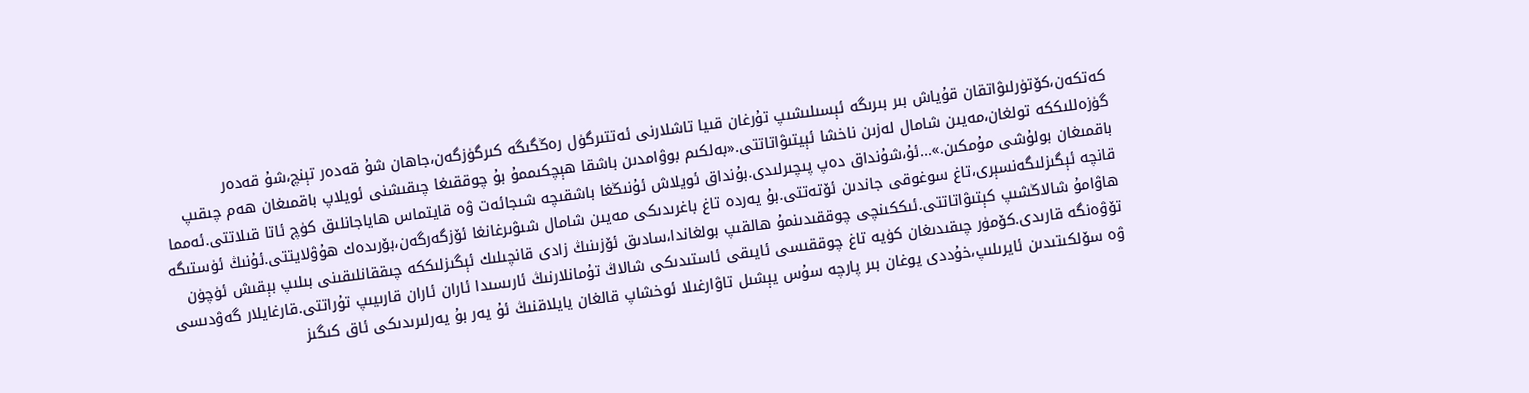كەتكەن،كۆتۈرلىۋاتقان قۇياش بىر بىرىگە ئېسىلىشىپ تۇرغان قىيا تاشلارنى ئەتتىرگۈل رەڭگىگە كىرگۈزگەن،جاھان شۇ قەدەر تېنچ،شۇ قەدەر گۈزەللىككە تولغان،مەيىن شامال لەزىن ناخشا ئېيتىۋاتاتتى.«بەلكىم بوۋامدىن باشقا ھېچكىممۇ بۇ چوققىغا چىقىشنى ئويلاپ باقمىغان ھەم چىقىپ باقمىغان بولۇشى مۇمكىن.»...ئۇ،شۇنداق دەپ پىچىرلىدى.بۇنداق ئويلاش ئۇنىڭغا باشقىچە شىجائەت ۋە قايتماس ھاياجانلىق كۈچ ئاتا قىلاتتى.ئەمما قانچە ئېگىزلىگەنسېرى،تاغ سوغوقى جاندىن ئۆتەتتى.بۇ يەردە تاغ باغرىدىكى مەيىن شامال شىۋىرغانغا ئۆزگەرگەن،بۆرىدەك ھۇۋلايتتى.ئۇنىڭ ئۈستىگە ھاۋامۇ شالاڭشىپ كېتىۋاتاتتى.ئىككىنچى چوققىدىنمۇ ھالقىپ بولغاندا،سادىق ئۆزىنىڭ زادى قانچىلىك ئېگىزلىككە چىققانلىقىنى بىلىپ بېقىش ئۈچۈن تۆۋەنگە قارىدى.كۆمۈر چىقىدىغان كۈيە تاغ چوققىسى ئايىقى ئاستىدىكى شالاڭ تۇمانلارنىڭ ئارىسىدا ئاران ئاران قارىيىپ تۇراتتى.قارغايلار گەۋدىسى ۋە سۆلكىتىدىن ئايرىلىپ،خۇددى يوغان بىر پارچە سۇس يېشىل تاۋارغىلا ئوخشاپ قالغان يايلاقنىڭ ئۇ يەر بۇ يەرلىرىدىكى ئاق كىگىز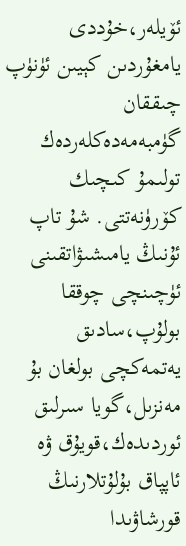ئۆيلەر،خۇددى يامغۇردىن كېيىن ئۈنۈپ چىققان گۈمبەمەدەكلەردەك تولىمۇ كىچىك كۆرۈنەتتى. شۇ تاپ ئۇنىڭ يامىشىۋاتقىنى ئۈچىنچى چوققا بولۇپ،سادىق يەتمەكچى بولغان بۇ مەنزىل،گويا سىرلىق ئوردىدەك،قويۇق ۋە ئاپپاق بۇلۇتلارنىڭ قورشاۋىدا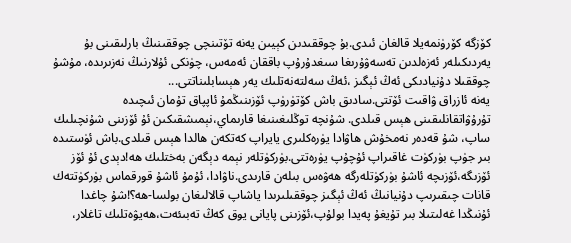كۆزگە كۆرۈنمەيلا قالغان ئىدى.بۇ چوققىدىن كېيىن يەنە تۆتىنچى چوققىنىڭ بارلىقىنى بۇ يەردىكىلەر ئەزەلدىن تەسەۋۇرىغا سىغدۇرۇپ باققان ئەمەس، چۈنكى ئۇلارنىڭ نەزىرىدە، مۇشۇ چوققىلا دۇنيادىكى ئەڭ ئېگىز ،ئەڭ سەلتەنەتلىك يەر ھېسابلىناتتى...
يەنە ئازراق ۋاقىت ئۆتتى.سادىق باش كۆتۈرۈپ ئۆزىنىڭمۇ ئاپپاق تۇمان ئىچىدە تۇرۇۋاتقانلىقىنى ھېس قىلدى. شۇنچە توڭلىغىنىغا قارىماي،نېمىشقىكىن ئۇ ئۆزىنى شۇنچىلىك ساپ، شۇ قەدەر نەمخۇش ھاۋادا يۈرەكلىرى يايراپ كەتكەن ھالدا ھېس قىلدى.باش ئۈستىدە بىر جۈپ بۈركۈت غاقىراپ ئۇچۇپ يۈرەتتى.بۈركۈتلەر نېمە دېگەن بەختلىك ھە!دېدى ئۇ ئۆز ئۆزىگە،ئۆزىچە ئاشۇ بۈركۈتلەرگە ھەۋەس بىلەن قارىدى.ناۋادا، ئۇمۇ ئاشۇ قورقماس بۈركۈتتەك قانات چىقىرىپ دۇنيانىڭ ئەڭ ئېگىز چوققىلىرىدا ياشاپ قالالىغان بولسا-ھە؟!شۇ چاغدا ئۇنىڭدا غەلىتىلا بىر تۇيغۇ پەيدا بولۇپ،ئۆزىنى پايانى يوق كەڭ تەبىئەت،ھەيۋەتلىك تاغلار،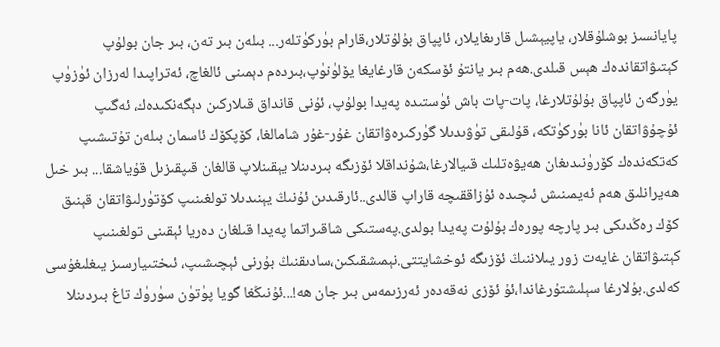پايانسىز بوشلۇقلار، ياپيېشىل قارىغايلار، ئاپپاق بۇلۇتلار،قارام بۈركۈتلەر... بىلەن بىر تەن، بىر جان بولۇپ كېتىۋاتقاندەك ھېس قىلدى.ھەم بىر يانتۇ ئۆسكەن قارغايغا يۆلۈنۈپ،بىردەم دېمىنى ئالغاچ، ئەتراپىدا لەرزان ئۈزۈپ يۈرگەن ئاپپاق بۇلۇتلارغا، پات-پات باش ئۈستىدە پەيدا بولۇپ، ئۇنى قانداق قىلاركىن دېگەنكىدەك، ئەگىپ ئۇچۇۋاتقان ئانا بۈركۈتكە، قۇلىقى تۈۋىدىلا گۈركىرەۋاتقان غۇر-غۇر شامالغا، كۆپكۆك ئاسمان بىلەن تۇتىشىپ كەتكەندەك كۆرۈنىدىغان ھەيۋەتلىك قىيالارغا،شۇنداقلا ئۆزىگە بىردىنلا يېقىنلاپ قالغان قىپقىزىل قۇياشقا... بىر خىل ھەيرانلىق ھەم ئەيمىنىش ئىچىدە ئۇزاققىچە قاراپ قالدى..ئارقىدىن ئۇنىڭ يېنىدىلا تولغىنىپ كۆتۈرلىۋاتقان قېنىق كۆك رەڭدىكى بىر پارچە پورەك بۇلۇت پەيدا بولدى.پەستىكى شاقىراتما پەيدا قىلغان دەريا ئېقىنى تولغىنىپ كېتىۋاتقان غايەت زور يىلاننىڭ ئۆزىگە ئوخشايتتى.نېمىشقىكىن،سادىقنىڭ بۇرنى ئېچىشىپ، ئىختىيارسىز يىغلىغۇسى كەلدى.بۇلارغا سېلىشتۇرغاندا،ئۇ ئۆزى نەقەدەر ئەرزىمەس بىر جان ھە!...ئۇنىڭغا گويا پۈتۈن سۈرۈك تاغ بىردىنلا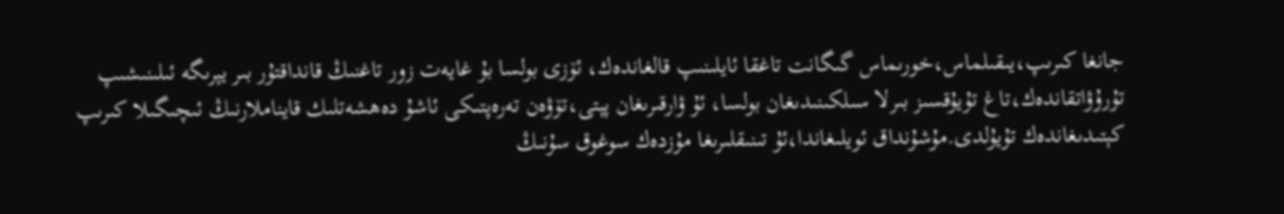جانغا كىرىپ،يىقىلماس،خورىماس گىگانت تاغقا ئايلىنىپ قالغاندەك، ئۆزى بولسا بۇ غايەت زور تاغنىڭ قانداقتۇر بىر يېرىگە ئىلىنىشىپ تۇرۇۋاتقاندەك،تاغ تۇيۇقسىز بىرلا سىلكىنىدىغان بولسا، ئۇ ۋارقىرىغان پېتى،تۆۋەن تەرەپتىكى ئاشۇ دەھشەتلىك قايناملارنىڭ ئىچىگىلا كىرىپ كېتىدىغاندەك تۇيۇلدى.مۇشۇنداق ئويلىغاندا،ئۇ تىنىقلىرىغا مۇزدەك سوغوق سۇنىڭ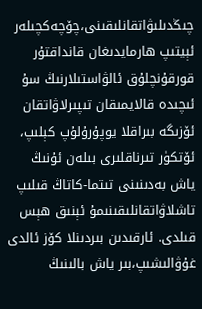چىڭدىلىۋاتقانلىقىنى،چۆچەكچىلەر ئېيتىپ ھارمايدىغان قانداقتۇر قورقۇنچلۇق ئالۋاستىلارنىڭ سۇ ئىچىدە قالايمىقان تىپىرلاۋاتقان ئۆزىگە بىراقلا يوپۇرۇلۇپ كېلىپ، ئۆتكۈر تىرناقلىرى بىلەن ئۇنىڭ ياش بەدىنىنى تىتما-كاتاڭ قىلىپ تاشلاۋاتقانلىقىنىمۇ ئېنىق ھېس قىلدى. ئارقىدىن بىردىنلا كۆز ئالدى غۇۋالىشىپ،بىر ياش بالىنىڭ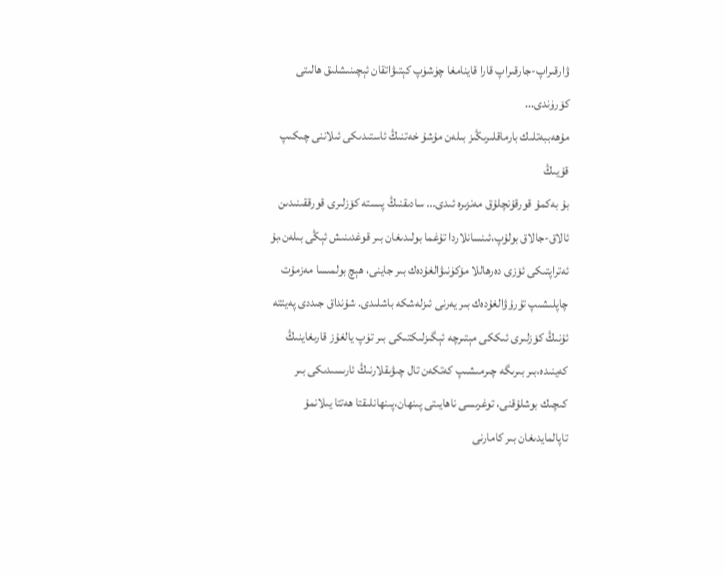ۋارقىراپ-جارقىراپ قارا قاينامغا چۈشۈپ كېتىۋاتقان ئېچىنىشلىق ھالىتى كۆرۈندى...
مۇھەببەتلىك بارماقلىرىڭىز بىلەن مۇشۇ خەتنىڭ ئاستىدىكى ئىلاننى چىكىپ قۇيىڭ
بۇ بەكمۇ قورقۇنچلۇق مەنزىرە ئىدى... سادىقنىڭ پىستە كۆزلىرى قورققىنىدىن ئالاق-جالاق بولۇپ،ئىنسانلاردا تۇغما بولىدىغان بىر قوغدىنىش ئېڭى بىلەن،بۇ ئەتراپتىكى ئۆزى دەرھاللا مۆكۈنىۋالغۇدەك بىر جاينى، ھېچ بولمىسا مەزمۇت چاپلىشىپ تۇرۇۋالغۇدەك بىر يەرنى ئىزلەشكە باشلىدى. شۇنداق جىددى پەيتتە ئۇنىڭ كۆزلىرى ئىككى مېتىرچە ئېگىزلىكتىكى بىر تۈپ يالغۇز قارىغاينىڭ كەينىدە،بىر بىرىگە چىرمىشىپ كەتكەن تال چىۋىقلارنىڭ ئارىسىدىكى بىر كىچىك بوشلۇقنى، توغرىسى ناھايىتى پىنھان،پىنھانلىقتا ھەتتا يىلانمۇ تاپالمايدىغان بىر كامارنى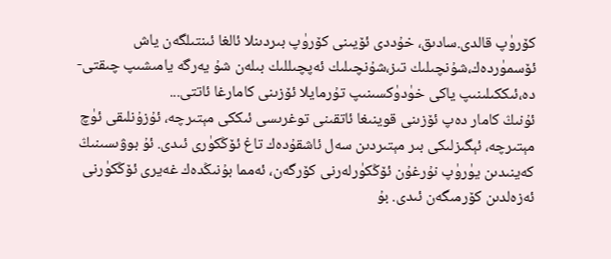كۆرۈپ قالدى.سادىق، خۇددى ئۆيىنى كۆرۈپ بىردىنلا ئالغا ئىنتىلگەن ياش ئۆسمۈردەك،شۇنچىلىك تىز،شۇنچىلىك ئەپچىللىك بىلەن شۇ يەرگە يامىشىپ چىقتى-دە،ئىككىلىنىپ ياكى خۈدۈكسىنىپ تۇرمايلا ئۆزىنى كامارغا ئاتتى...
ئۇنىڭ كامار دەپ ئۆزىنى قوينىغا ئاتقىنى توغرىسى ئىككى مېتىرچە، ئۇزۇنلىقى ئۈچ مېتىرچە، ئېگىزلىكى بىر مېتىردىن سەل ئاشقۇدەك تاغ ئۆڭكۈرى ئىدى. ئۇ بوۋىسىنىڭ كەينىدىن يۈرۈپ نۇرغۇن ئۆڭكۈرلەرنى كۆرگەن، ئەمما بۇنىڭدەك غەيرى ئۆڭكۈرنى ئەزەلدىن كۆرمىگەن ئىدى. بۇ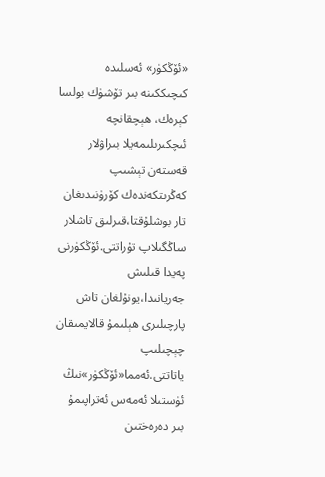«ئۆڭكۈر» ئەسلىدە كىچىككىنە بىر تۆشۈك بولسا كېرەك، ھېچقانچە ئىچكىرىلىمەيلا بىراۋلار قەستەن تېشىپ كەڭرىتكەندەك كۆرۈنىدىغان تار بوشلۇقتا،قىرلىق تاشلار ساڭگىلاپ تۇراتتى.ئۆڭكۈرنى پەيدا قىلىش جەريانىدا،يونۇلغان تاش پارچىلىرى ھېلىمۇ قالايمىقان چېچىلىپ ياتاتتى.ئەمما«ئۆڭكۈر»نىڭ ئۈستىلا ئەمەس ئەتراپىمۇ بىر دەرەختىن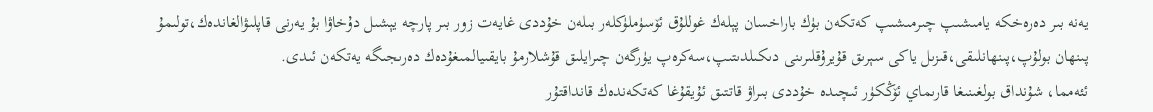يەنە بىر دەرەخكە يامىشىپ چىرمىشىپ كەتكەن بۈك باراخسان پېلەك غوللۇق ئۆسۈملۈكلەر بىلەن خۇددى غايەت زور بىر پارچە يېشىل دۇخاۋا بۇ يەرنى قاپلىۋالغاندەك،تولىمۇ پىنھان بولۇپ،پىنھانلىقى،قىزىل ياكى سېرىق قۇيرۇقلىرىنى دىكىلدىتىپ،سەكرەپ يۈرگەن چىرايلىق قۇشلارمۇ بايقىيالمىغۇدەك دەرىجىگە يەتكەن ئىدى.
ئئەمما، شۇنداق بولغىنىغا قارىماي ئۆڭكۈر ئىچىدە خۇددى بىراۋ قاتتىق ئۇيقۇغا كەتكەندەك قانداقتۇر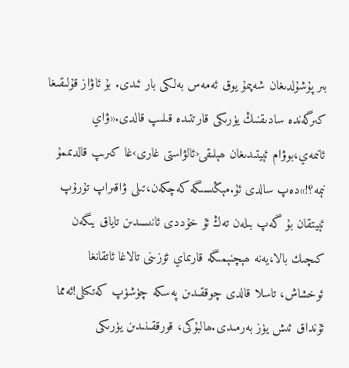بىر پۇشۇلدىغان شەپىمۇ يوق ئەمەس بەلكى بار ئىدى. بۇ ئاۋاز قۇلىقىغا كىرگەندە سادىقنىڭ يۈرىكى قارتتىدە قىلىپ قالدى.«ۋاي ئانىمەي،بوۋام ئېيتىدىغان ھېلىقى‹ئالۋاستى غارى›غا كىرىپ قالدىممۇ نېمە؟!»دەپ سالدى ئۇ.مېڭىسىگە كەچكەن،تىلى ۋاقىراپ تۇرۇپ ئېيتقان بۇ گەپ بىلەن تەڭ ئۇ خۇددى ئانىسىدىن تاياق يىگەن كىچىك بالا،يەنە ھېچنېمىگە قارىماي ئۆزىنى تالاغا ئاتقانغا ئوخشاش، تاسلا قالدى چوققىدىن پەسكە چۈشۈپ كەتكىلى!ئەمما ئۇنداق ئىش يۈز بەرمىدى.ھالبۇكى، قورققىنىدىن يۈرىكى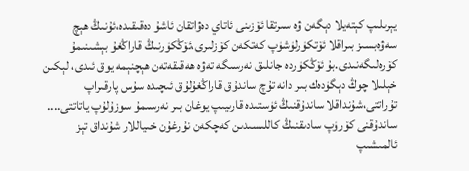يېرىلىپ كېتەيلا دېگەن ۋە سىرتقا ئۆزىنى ئاتاي دەۋاتقان ئاشۇ دەقىقىدە،ئۇنىڭ ھېچ سەۋەبسىز بىراقلا ئۆتكۈرلۈشۈپ كەتكەن كۆزلىرى،ئۆڭكۈرنىڭ قاراڭغۇ بېشىنىمۇ كۆرەلىگەنىدى.بۇ ئۆڭكۈردە جانلىق نەرسىگە تەۋە ھەقىقەتەن ھېچنېمە يوق ئىدى، لېكىن خېلىلا چوڭ دېگۈدەك بىر دانە تۇچ ساندۇق قاراڭغۇلۇق ئىچىدە سۇس پارقىراپ تۇراتتى،شۇنداقلا ساندۇقنىڭ ئۈستىدە قارىيىپ يوغان بىر نەرسىمۇ سوزۇلۇپ ياتاتتى....
ساندۇقنى كۆرۈپ سادىقنىڭ كاللىسىدىن كەچكەن نۇرغۇن خىياللار شۇنداق تېز ئالمىشىپ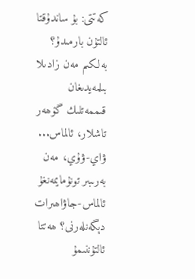كەتتى: بۇ ساندۇقتا ئالتۇن بارمىدۇ؟ بەلكىم مەن زادىلا بىلمەيدىغان قىممەتلىك گۆھەر تاشلار، ئالماس... ۋاي-ۋۇي، مەن بەرىبىر تونۇمايمەنغۇ ئالماس-جاۋاھىرات دېگەنلەرنى؟ ھەتتا ئالتۇننىمۇ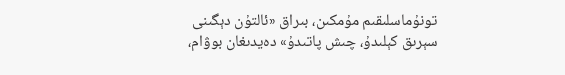تونۇماسلىقىم مۇمكىن، بىراق «ئالتۇن دېگىنى سېرىق كېلىدۇ، چىش پاتىدۇ» دەيدىغان بوۋام،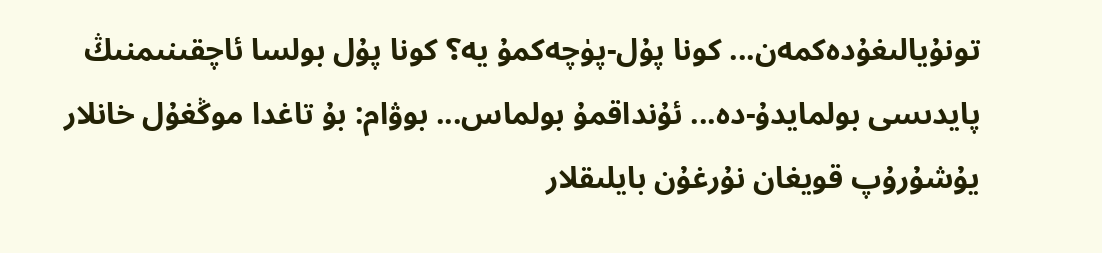تونۇيالىغۇدەكمەن... كونا پۇل-پۈچەكمۇ يە؟ كونا پۇل بولسا ئاچقىنىمنىڭ پايدىسى بولمايدۇ-دە... ئۇنداقمۇ بولماس... بوۋام: بۇ تاغدا موڭغۇل خانلار يۇشۇرۇپ قويغان نۇرغۇن بايلىقلار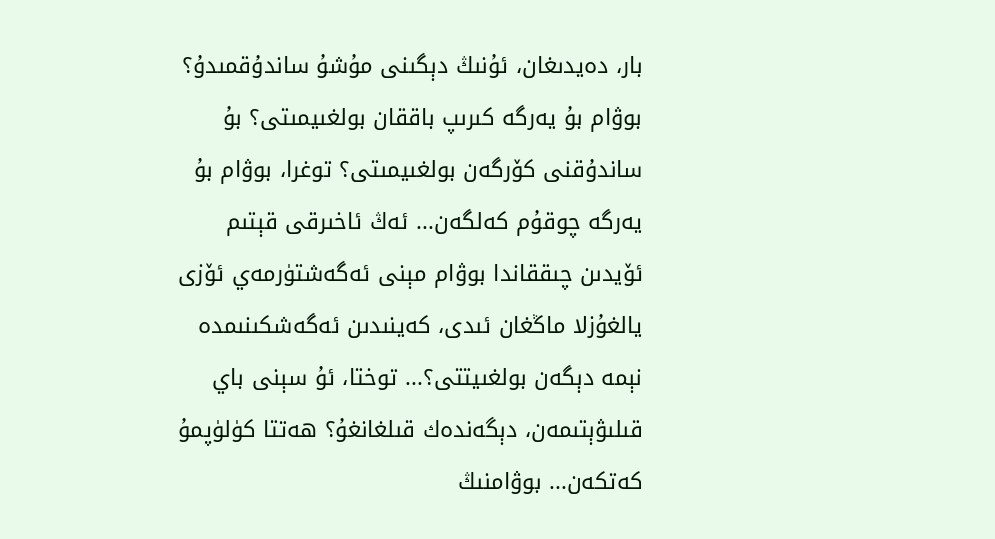بار، دەيدىغان، ئۇنىڭ دېگىنى مۇشۇ ساندۇقمىدۇ؟ بوۋام بۇ يەرگە كىرىپ باققان بولغىيمىتى؟ بۇ ساندۇقنى كۆرگەن بولغىيمىتى؟ توغرا، بوۋام بۇ يەرگە چوقۇم كەلگەن... ئەڭ ئاخىرقى قېتىم ئۆيدىن چىققاندا بوۋام مېنى ئەگەشتۈرمەي ئۆزى يالغۇزلا ماڭغان ئىدى، كەينىدىن ئەگەشكىنىمدە نېمە دېگەن بولغىيتتى؟... توختا، ئۇ سېنى باي قىلىۋېتىمەن، دېگەندەك قىلغانغۇ؟ ھەتتا كۈلۈپمۇ كەتكەن... بوۋامنىڭ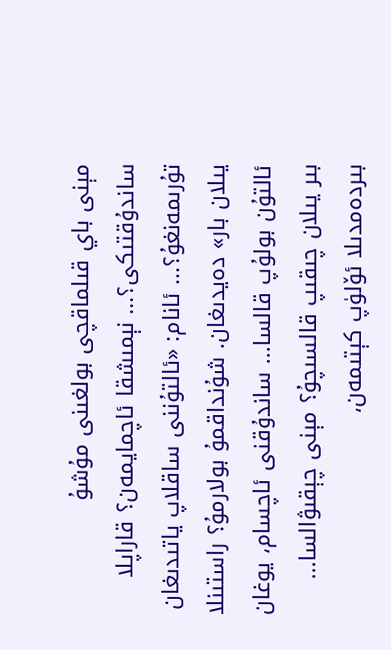مېنى باي قىلماقچى بولغىنى مۇشۇ ساندۇقتىكى؟... نېمىشقا ئاچمايمەن؟ قاراپلا تۇرىمەنغۇ؟... ئانام: «ئالتۇننى ساقلاپ ياتىدىغان يىلان بار» دەيدىغان. شۇنداقمۇ بولارمۇ؟ راستىنلا ئالتۇن بولۇپ قالسا... ساندۇقنى ئاچسام، يوغان بىر يىلان چىقىپ قالسىچۇ؟ مېنى چېقىۋالسا... بىردەمدىلا ئۆلۈپ كېتىمەن،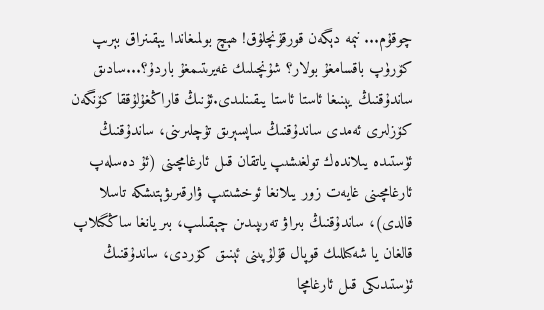چوقۇم... نېمە دېگەن قورقۇنچلۇق! ھېچ بولمىغاندا يېقىنراق بېرىپ كۆرۈپ باقسامغۇ بولار؟ شۇنچىلىك غەيرىتىمغۇ باردۇ؟...سادىق ساندۇقنىڭ يېنىغا ئاستا ئاستا يىقىنلىدى.ئۇنىڭ قاراڭغۇلۇققا كۆنگەن كۆزلىرى ئەمدى ساندۇقنىڭ ساپسېرىق تۇچلىرىنى، ساندۇقنىڭ ئۈستىدە يىلاندەك تولغىشىپ ياتقان قىل ئارغامچىنى (ئۇ دەسلەپ ئارغامچىنى غايەت زور يىلانغا ئوخشىتىپ ۋارقىرىۋېتىشكە تاسلا قالدى)، ساندۇقنىڭ بىراۋ تەرىپىدىن چېقىلىپ، بىر يانغا ساڭگىلاپ قالغان يا شەكىللىك قوپال قۇلۇپىنى ئېنىق كۆردى، ساندۇقنىڭ ئۈستىدىكى قىل ئارغامچا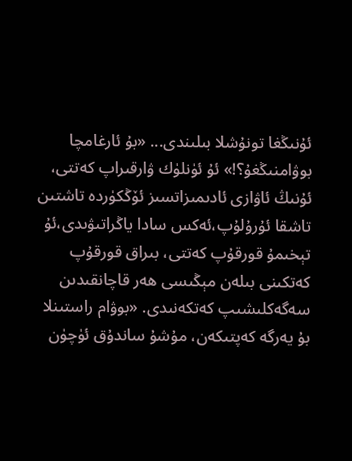ئۇنىڭغا تونۇشلا بىلىندى... «بۇ ئارغامچا بوۋامنىڭغۇ؟!» ئۇ ئۈنلۈك ۋارقىراپ كەتتى، ئۇنىڭ ئاۋازى ئادىمىزاتسىز ئۆڭكۈردە تاشتىن تاشقا ئۇرۇلۇپ،ئەكس سادا ياڭراتىۋىدى،ئۇ تېخىمۇ قورقۇپ كەتتى، بىراق قورقۇپ كەتكىنى بىلەن مېڭىسى ھەر قاچانقىدىن سەگەكلىشىپ كەتكەنىدى. «بوۋام راستىنلا بۇ يەرگە كەپتىكەن، مۇشۇ ساندۇق ئۈچۈن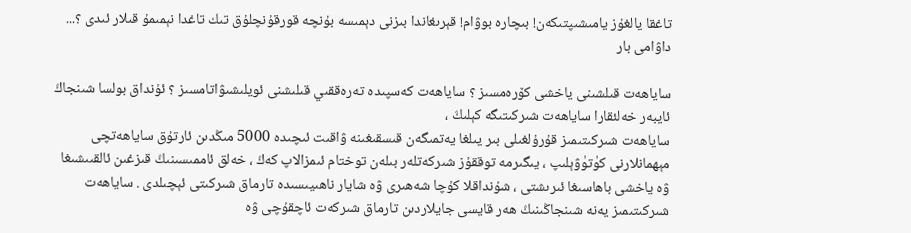تاغقا يالغۇز يامىشىپتىكەن! بىچارە بوۋام! قېرىغاندا بىزنى دېمىسە بۇنچە قورقۇنچلۇق تىك تاغدا نېمىمۇ قىلار ئىدى ؟...
داۋامى بار

ساياھەت قىلشىنى ياخشى كۆرەمسىز ؟ ساياھەت كەسپىدە تەرەققىي قىلىشنى ئويلىشىۋاتامسىز ؟ ئۇنداق بولسا شىنجاڭ ئايبەر خەلئقارا ساياھەت شىركىتىگە كېلىڭ ،
ساياھەت شىركىتىمىز قۇرۇلغىلى بىر يىلغا يەتمىگەن قىسقىغىنە ۋاقىت ئىچىدە 5000 مىڭدىن ئارتۇق ساياھەتچى مېھمانلارنى كۈتۈۋېلىپ ، يىگىرمە توققۇز شىركەتلەر بىلەن توختام ئىمزالاپ كەڭ ، خەلق ئاممىسىنىڭ قىزغىن ئالقىىشىغا ۋە ياخشى باھاسىغا ئىرىشتى ، شۇنداقلا كۇچا شەھىرى ۋە شايار ناھىيىسىدە تارماق شىركىتى ئېچىلدى . ساياھەت شىركىتىمىز يەنە شىنجاڭىنىڭ ھەر قايسى جايلاردىن تارماق شىركەت ئاچقۇچى ۋە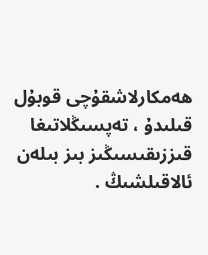ھەمكارلاشقۇچى قوبۇل قىلىدۇ ، تەپسىڭلاتىغا قىززىقىسىڭىز بىز بىلەن ئالاقىلشىڭ .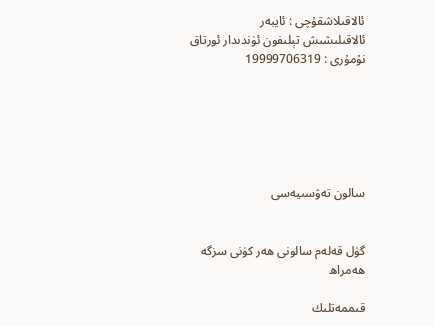ئالاقىلاشقۇچى : ئايبەر
ئالاقىلىشىش تېلىفون ئۈندىدار ئورتاق نۇمۇرى : 19999706319






سالون تەۋسىيەسى


گۈل قەلەم سالونى ھەر كۈنى سزگە ھەمراھ

قىممەتلىك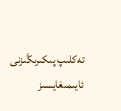تەكلىپ پىكىرىڭىزنى ئايىمىغايسىز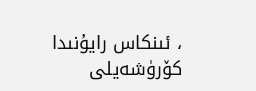، ئىنكاس رايۇنىدا كۆرۈشەيلى